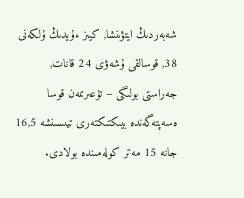شەبەردىڭ ايتۋىنشا, كيىز ءۇيدىڭ ۇلكەنى 38, قوسالقى ۇشەۋى 24 قانات, جەراستى بولىگى – تۇعىرىمەن قوسا ەسەپتەگەندە بيىكتىكتەرى تيىسىنشە 16,5 جانە 15 مەتر كولەمىندە بولادى.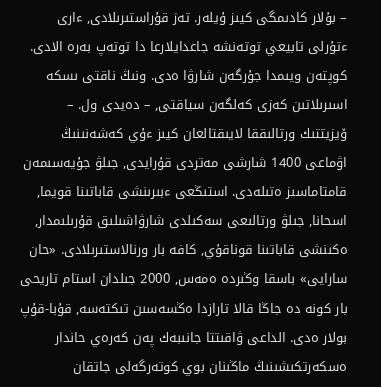– بۇلار كادىمگى كيىز ۇيلەر. تەز قۇراستىرىلادى, ءارى ءتۇرلى تابيعي توتەنشە جاعدايلارعا دا توتەپ بەرە الادى. كوپتەن ويىمدا جۇرگەن شارۋا ەدى. ونىڭ ناقتى ىسكە اسىرىلاتىن كەزى كەلگەن سياقتى, – دەيدى ول. – ۆيزيتتىك ورتالىققا لايىقتالعان كيىز ءۇي كەشەنىنىڭ اۋماعى 1400 شارشى مەتردى قۇرايدى, جىلۋ جۇيەسىمەن قامتاماسىز ەتىلەدى. استىڭعى ءبىرىنشى قاباتىنا قويما, اسحانا, جىلۋ ورتالىعى سەكىلدى شارۋاشىلىق قۇرىلىمدار, ەكىنشى قاباتىنا قوناقۇي, كافە بار ورنالاستىرىلادى. «حان سارايى» باسقا وڭىردە ەمەس, 2000 جىلدان استام تاريحى بار كونە دە جاڭا قالا تارازدا ەڭسەسىن تىكتەسە, قۇبا-قۇپ بولار ەدى. الداعى ۋاقىتتا جانىبەك پەن كەرەي حاندار ەسكەرتكىشىنىڭ ماڭىنان بوي كوتەرگەلى جاتقان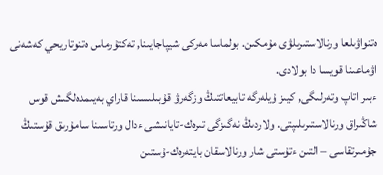ەتنواۋىلعا ورنالاستىرىلۋى مۇمكىن. بولماسا مەركى شيپاجايىنا, تەكتۇرماس ەتنوتاريحي كەشەنى اۋماعىنا قويسا دا بولادى.
ءبىر اتاپ وتەرلىگى, كيىز ۇيلەرگە تابيعاتتىڭ وزگەرۋ قۇبىلىسىنا قاراي بەيىمدەلگىش قوس شاڭىراق ورنالاستىرىلىپتى. ولاردىڭ نەگىزگى تىرەك-تايانىشى ءدال ورتاسىنا سامۇرىق قۇستىڭ جۇمىرتقاسى – التىن ءتۇستى شار ورنالاسقان بايتەرەك-ۇستىن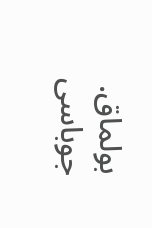بولماق.
جوباسى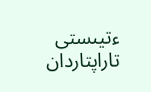ءتيىستى تاراپتاردان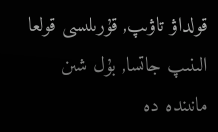قولداۋ تاۋىپ, قۇرىلىسى قولعا الىنىپ جاتسا, بۇل شىن مانىندە دە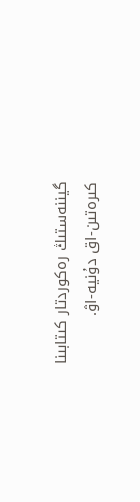گيننەستىڭ رەكوردتار كىتابىنا كىرەتىن-اق دۇنيە-اۋ.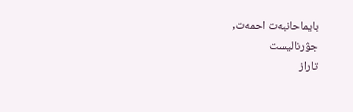بايماحانبەت احمەت,
جۋرناليست
تاراز